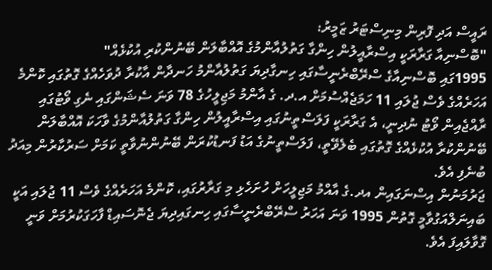ރައީސް އަދި ފޮރިން މިނިސްޓަރު ޒަމީރު:
"ބޮސްނިއާ ގަރާރަކީ އިސްރާއީލުން ހިންގާ ގަތުލުއާންމުގެ އޮއްބާލަން ބޭނުންކުރި އުކުޅެއް"
1995ގައި ބޮސްނިއާގެ ސްރޭބްރެނީސާގައި ހިނގާދިޔަ ގަތުލުއާންމު ހަނދާން އާކުރާ ދުވަހެއްގެ ގޮތުގައި ކޮންމެ އަހަރެއްގެ ވެސް ޖުލައި 11 ހަމަޖެއްސުމަށް އ.ދ. ގެ އާންމު މަޖިލީހުގެ 78 ވަނަ ސެޝަންގައި ނެގި ވޯޓުގައި ރާއްޖެއިން ވޯޓު ނުދިނީ، އެ ގަރާރަކީ ފަލަސްތީނުގައި އިސްރާއީލުން ހިންގާ ގަތުލުއާންމުގެ ވާހަކަ އޮއްބާލަން ބޭނުންކުރާ އުކުޅެއްގެ ގޮތުގައި ބެލެވޭތީ، ފަލަސްތީނުގެ އަޑު ފަނޑުކުރަން ބޭނުންނުވާތީ ކަމަށް ސަރުކާރުން މިއަދު ބުނެފި އެވެ.
ޖަރުމަނުން އިސްނަގައިން އދ.ގެ އާއްމު މަޖިލީހަށް ހުށަހެޅި މި ގަރާރުގައި، ކޮންމެ އަހަރެއްގެ ވެސް 11 ޖުލައި އަކީ ބައިނަލްއަގުވާމީ ގޮތުން 1995 ވަނަ އަހަރު ސްރޭބްރެނީސާގައި ހިނގައިދިޔަ ޖެނޮސައިޑް ފާހަގަކުރުމަށް ވަނީ ގޮވާލައިފަ އެވެ.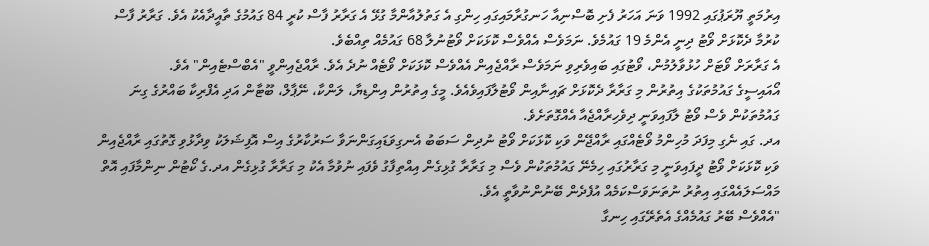އިރުމަތީ ޔޫރަޕުގައި 1992 ވަނަ އަހަރު ފެށި ބޮސްނިއާ ހަނގުރާމައިގައި ހިންގި އެ ގަތުލުއާންމާ ގުޅޭ އެ ގަރާރު ފާސް ކުރީ 84 ގައުމުގެ ތާއީދާއެކު އެވެ. ގަރާރު ފާސް ކުރުމާ ދެކޮޅަށް ވޯޓު ދިނީ އެންމެ 19 ގައުމެވެ. ނަމަވެސް އެއްވެސް ކޮޅަކަށް ވޯޓުނުލާ 68 ގައުމެއް ތިއްބެވެ.
އެ ގަރާރަށް ވޯޓަށް ހުޅުވާލުމުން، ވޯޓުގައި ބައިވެރިވި ނަމަވެސް ރާއްޖެއިން އެއްވެސް ކޮޅަކަށް ވޯޓެއް ނުދެ އެވެ. ރާއްޖެއިންވީ "އެބްސްޓެއިން" އެވެ.
އޯއައިސީގެ ގައުމުތަކުގެ އިތުރުން މި ގަރާރާ ދެކޮޅަށް ޗައިނާއިން ވޯޓުލާފައިވެއެވެ. މީގެ އިތުރުން އިންޑިޔާ، ލަންކާ، ނޭޕާލް، ބޫޓާން އަދި އެފްރިކާ ބައްރުގެ ގިނަ ގައުމުތަކުން ވެސް ވޯޓު ލާފައިވަނީ ދިވެހިރާއްޖެއާ އެއްގޮތަށެވެ.
އދ. ގައި ނެގި މިފަދަ މުހިންމު ވޯޓެއްގައި ރާއްޖޭން ވަކި ކޮޅަކަށް ވޯޓު ނުދިން ސަބަބު އެނގިވަޑައިގަންނަވާ ސަރުކާރުގެ އިސް އޮފިޝަލަކު ވިދާޅުވި ގޮތުގައި ރާއްޖެއިން ވަކި ކޮޅަކަށް ވޯޓު ދީފައިވަނީ މި ގަރާރުގައި ހިމެނޭ ގައުމުތަކުން ވެސް މި ގަރާރާ ގުޅިގެން އިއްތިފާގު ވެފައި ނުވުމާ އެކު މި ގަރާރާ ގުޅިގެން އދ.ގެ ކޯޓުން ނިންމާފައި އޮތް މައްސަލައެއްގައި އިތުރު ނުތަނަވަސްކަމެއް އުފެދެން ބޭނުންނުވާތީ އެވެ.
"އެއްވެސް ބޭރު ގައުމެއްގެ އެތެރޭގައި ހިނގާ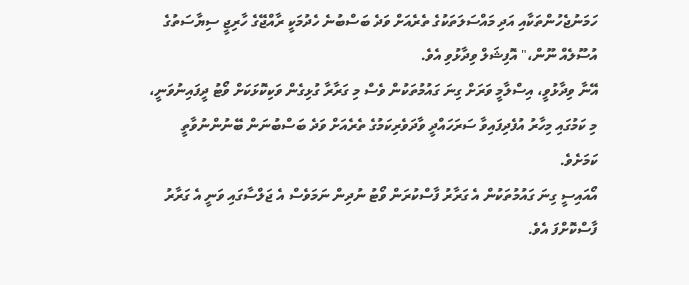ހަމަނުޖެހުންތަކާއި އަދި މައްސަލަތަކުގެ ތެރެއަށް ވަދެ ބަސްބުނެ ހެދުމަކީ ރާއްޖޭގެ ހާރިޖީ ސިޔާސަތުގެ އުސޫލެއް ނޫން،" އޮފިޝަލް ވިދާޅުވި އެވެ.
އޭނާ ވިދާޅުވީ، އިސްލާމީ ވަރަށް ގިނަ ގައުމުތަކުން ވެސް މި ގަރާރާ ގުޅިގެން ވަކިކޮޅަކަށް ވޯޓު ދީފައިނުވަނީ، މި ކަމުގައި މިހާރު އުފެދިފައިވާ ސަރަހައްދީ ވާދަވެރިކަމުގެ ތެރެއަށް ވަދެ ބަސްބުނަން ބޭނުންނުވާތީ ކަމަށެވެ.
އޯއައިސީ ގިނަ ގައުމުތަކުން އެ ގަރާރު ފާސްކުރަން ވޯޓު ނުދިން ނަމަވެސް އެ ޖަލްސާގައި ވަނީ އެ ގަރާރު ފާސްކޮށްފަ އެވެ.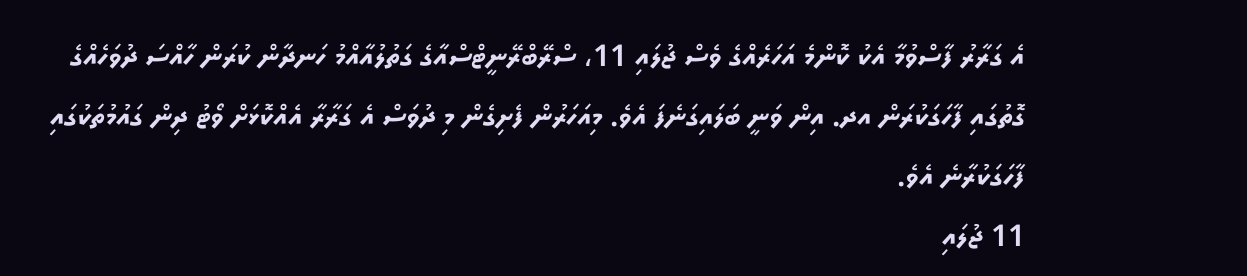އެ ގަރާރު ފާސްވުމާ އެކު ކޮންމެ އަހަރެއްގެ ވެސް ޖުލައި 11، ސްރޭބްރޭނީޓްސްއާގެ ގަތުލުއާއްމު ހަނދާން ކުރަން ހާއްސަ ދުވަހެއްގެ ގޮތުގައި ފާހަގަކުރަން އދ. އިން ވަނީ ބަލައިގަނެފަ އެވެ. މިއަހަރުން ފެށިގެން މި ދުވަސް އެ ގަރާރާ އެއްކޮޅަށް ވޯޓު ދިން ގައުމުތަކުގައި ފާހަގަކުރާނެ އެވެ.
11 ޖުލައި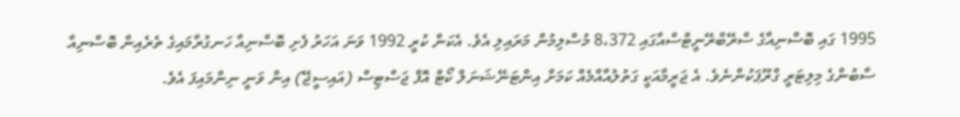1995 ގައި ބޮސްނިއާގެ ސްރޭބްރޭނީޓްސްއާގައި 8،372 މުސްލިމުން މަރައިލި އެވެ. އެކަން ކުރީ 1992 ވަނަ އަހަރު ފެށި ބޮސްނިއާ ހަނގުރާމައިގެ ތެރެއިން ބޮސްނިއާ ސާބުންގެ މިލިޓަރީ ގްރޫޕަކުންނެވެ. އެ ޖަރީމާއަކީ ގަތުލުއާއްމެއް ކަމަށް އިންޓަނޭޝަނަލް ކޯޓް އޮފް ޖަސްޓިސް (އައިސީޖޭ) އިން ވަނީ ނިންމައިފަ އެވެ.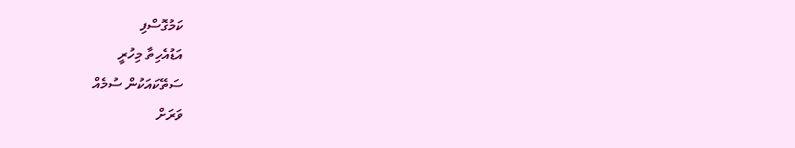ކަމުގޮސްފި
އަޑުއެހިތާ މިހުރީ
ސަތޭކައަކުން ސުމެއް
ވަރަށް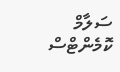ސަލާމް
ކޮމެންޓްސް